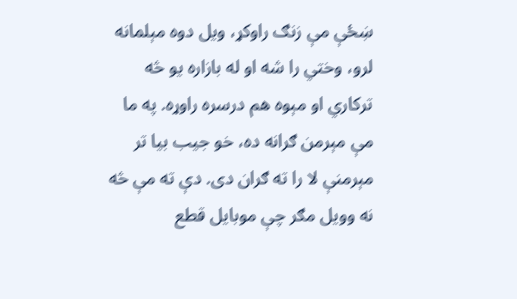ښځې مې زنګ راوکړ، ویل دوه مېلمانه لرو، وختي را شه او له بازاره یو څه ترکاري او مېوه هم درسره راوړه. په ما مې مېرمن ګرانه ده، خو جیب بیا تر مېرمنې لا را ته ګران دی. دې ته مې څه نه وویل مګر چې موبایل قطع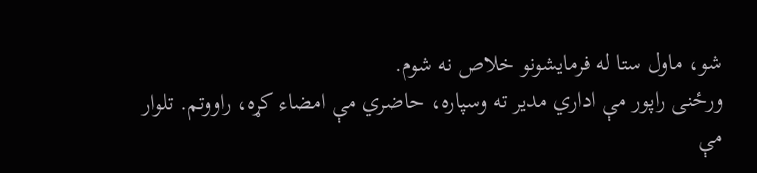شو، ماول ستا له فرمایشونو خلاص نه شوم.
ورځنی راپور مې اداري مدیر ته وسپاره، حاضري مې امضاء کړه، راووتم. تلوار مې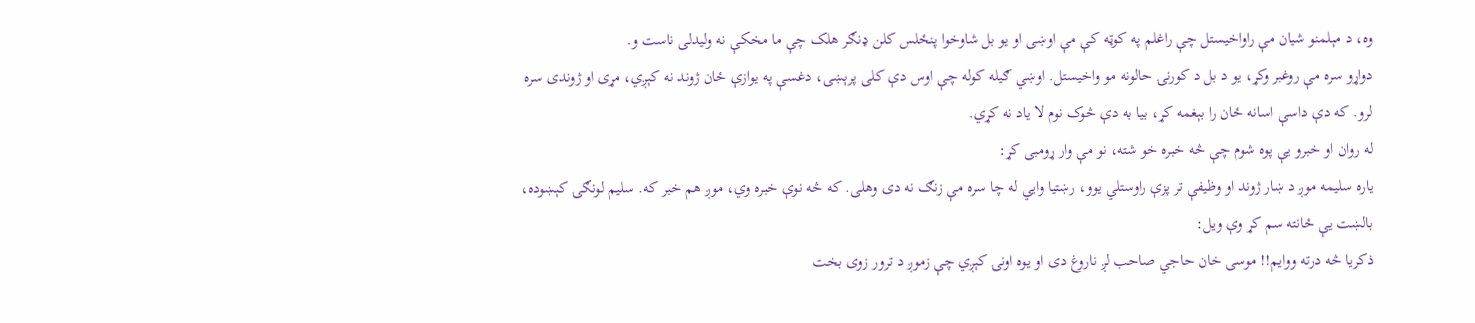وه، د مېلمنو شیان مې راواخیستل چې راغلم په کوټه کې مې اوښی او یو بل شاوخوا پنځلس کلن ډنګر هلک چې ما مخکې نه ولیدلی ناست و.
دواړو سره مې روغبر وکړ، یو د بل د کورنۍ حالونه مو واخیستل. اوښي ګیله کوله چې اوس دې کلی پرېښی، دغسې په یوازې ځان ژوند نه کېږي، مړی او ژوندی سره لرو. که دې داسې اسانه ځان را بېغمه کړ، بیا به دې څوک نوم لا یاد نه کړي.
له روان او خبرو یې پوه شوم چې څه خبره خو شته، نو مې وار ړومبی کړ:
یاره سلیمه موږ د ښار ژوند او وظیفې تر پزې راوستلي یوو، رښتیا وایي له چا سره مې زنګ نه دی وهلی. که څه نوې خبره وي، موږ هم خبر که. سلیم لونګۍ کېښوده، بالښت یې ځانته سم کړ وې ویل:
ذکریا څه درته ووایم!! موسی خان حاجي صاحب لږ ناروغ دی او یوه اونۍ کېږي چې زموږ د ترور زوی بخت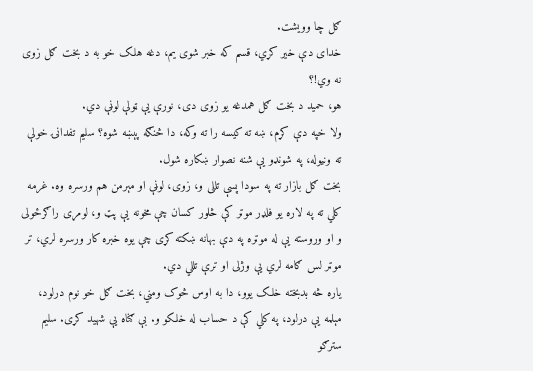ګل چا وویشت.
خدای دې خیر کړي، قسم که خبر شوی یم، دغه هلک خو به د بخت ګل زوی نه وي!؟
هو، حمید د بخت ګل همدغه یو زوی دی، نورې یې ټولې لوڼې دي.
ولا خپه دې کړم، ښه ته کیسه را ته وکه، دا څنګه پېښه شوه؟ سلیم تفدانۍ خولې ته ونیوله، په شونډو یې شنه نصوار ښکاره شول.
بخت ګل بازار ته په سودا پسې تللی و، زوی، لوڼې او مېرمن هم ورسره وه. غرمه کلي ته په لاره یو فلډر موټر کې څلور کسان چې مخونه یې پټ و، لومړی راګرځولی و او وروسته یې له موټره په دې بهانه ښکته کړی چې یوه خبره کار ورسره لري، تر موټر لس ګامه لري یې وژلی او ترې تللي دي.
یاره څه بدبخته خلک یوو، دا به اوس څوک ومني، بخت ګل خو نوم درلود، مېلمه یې درلود، په کلي کې د حساب له خلکو و. بې ګناه یې شهید کړی. سلیم سترګو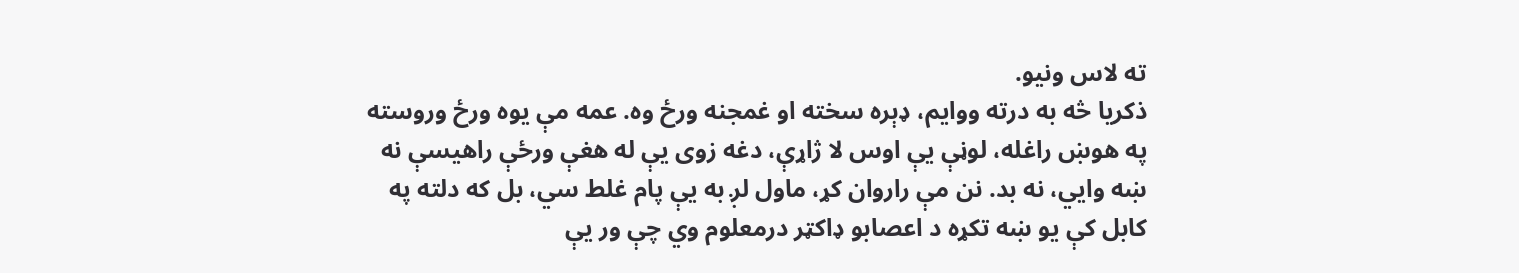ته لاس ونیو.
ذکریا څه به درته ووایم، ډېره سخته او غمجنه ورځ وه. عمه مې یوه ورځ وروسته په هوښ راغله، لوڼې یې اوس لا ژاړې، دغه زوی یې له هغې ورځې راهیسې نه ښه وایي، نه بد. نن مې راروان کړ، ماول لږ به یې پام غلط سي، بل که دلته په کابل کې یو ښه تکړه د اعصابو ډاکټر درمعلوم وي چې ور یې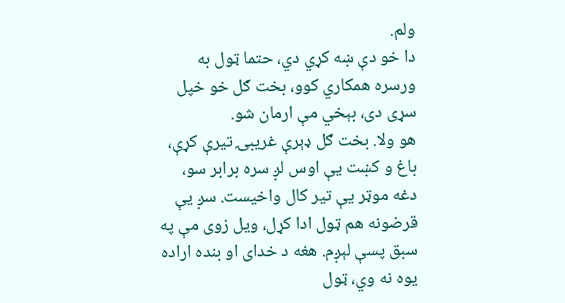ولم.
دا خو دې ښه کړي دي، حتما ټول به ورسره همکاري کوو، بخت ګل خو خپل سړی دی، بېخي مې ارمان شو.
هو ولا. بخت ګل ډېرې غریبۍ تیرې کړې، باغ و کښت یې اوس لږ سره برابر سو، دغه موټر یې تیر کال واخیست. سږ یې قرضونه هم ټول ادا کړل، ویل زوی مې په سبق پسې لېږم. هغه د خدای او بنده اراده یوه نه وي، ټول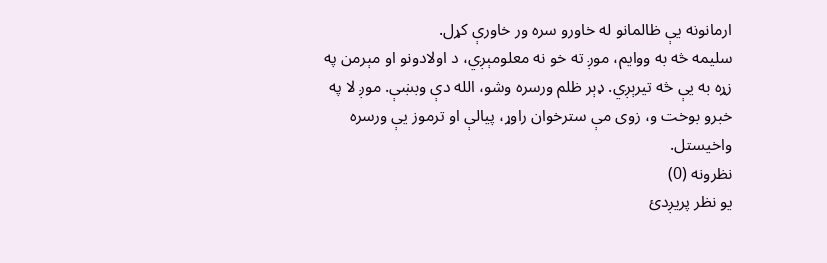ارمانونه یې ظالمانو له خاورو سره ور خاورې کړل.
سلیمه څه به ووایم، موږ ته خو نه معلومېږي، د اولادونو او مېرمن په زړه به یې څه تیرېږي. ډېر ظلم ورسره وشو، الله دې وبښې. موږ لا په خبرو بوخت و، زوی مې سترخوان راوړ، پیالې او ترموز یې ورسره واخیستل.
نظرونه (0)
یو نظر پریږدئ